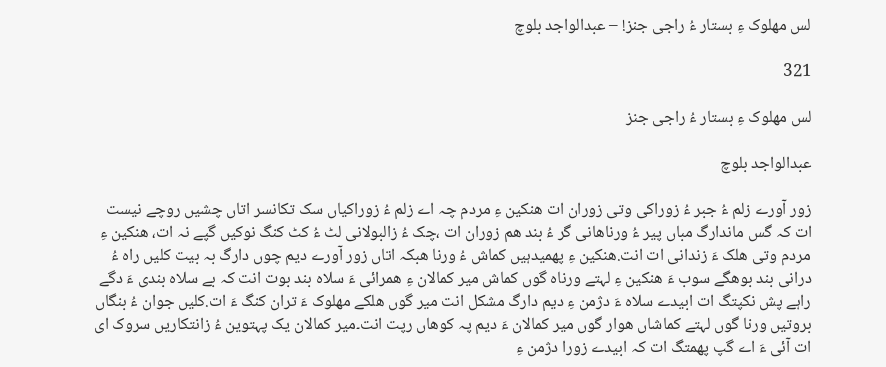لس مھلوک ءِ بستار ءُ راجی جنز! – عبدالواجد بلوچ

321

لس مھلوک ءِ بستار ءُ راجی جنز

عبدالواجد بلوچ

زور آورے زلم ءُ جبر ءُ زوراکی وتی زوران ات ھنکین ءِ مردم چہ اے زلم ءُ زوراکیاں سک تکانسر اتاں چشیں روچے نیست ات کہ گس ماندارگ مباں پیر ءُ ورناھانی گر ءُ بند ھم زوران ات ،چک ءُ زالبولانی لٹ ءُ کٹ کنگ نوکیں گپے نہ ات، ھنکین ءِ مردم وتی ھلک ءَ زندانی ات انت.ھنکین ءِ پھمیدہیں کماش ءُ ورنا ھبکہ اتاں زور آورے دیم چوں دارگ بہ بیت کلیں راہ ءُ درانی بند بوھگے سوب ءَ ھنکین ءِ لہتے ورناہ گوں کماش میر کمالان ءِ ھمرائی ءَ سلاہ بند بوت انت کہ بے سلاہ بندی ءَ دگے راہے پش نکپتگ ات ابیدے سلاہ ءَ دژمن ءِ دیم دارگ مشکل انت میر گوں ھلکے مھلوک ءَ تران کنگ ءَ ات.کلیں جوان ءُ بنگاں بروتیں ورنا گوں لہتے کماشاں ھوار گوں میر کمالان ءَ دیم پہ کوھاں رپت انت۔میر کمالان یک پہتوین ءُ زانتکاریں سروک ای ات آئی ءَ اے گپ پھمتگ ات کہ ابیدے زورا دژمن ءِ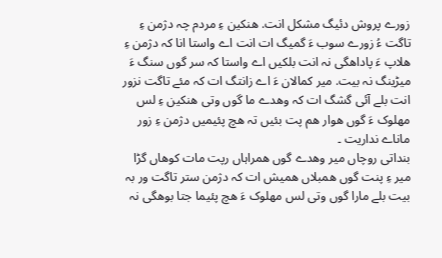زورے پروش دئیگ مشکل انت. ھنکین ءِ مردم چہ دژمن ءِ تاگت ءُ زورے سوب ءَ گمیگ ات انت اے واستا انا کہ دژمن ءِ ھلاپ ءَ پاداھگی نہ انت بلکیں اے واستا کہ سر گوں سنگ ءَ میڑینگ نہ بیت. میر کمالان ءَ اے زانتگ ات کہ مئے تاگت نزور انت بلے آئی گشگ ات کہ وھدے ما گوں وتی ھنکین ءِ لس مھلوک ءَ گوں ھوار ھم پت بئیں تہ ھچ پئیمیں دژمن ءِ زور ماناے نداریت ۔
بنداتی روچاں میر وھدے گوں ھمراہاں رپت مات کوھاں گڑا میر ءِ پنت گوں ھمبلاں ھمیش ات کہ دژمن ستر تاگت ور بہ بیت بلے مارا گوں وتی لس مھلوک ءَ ھچ پئیما جتا بوھگی نہ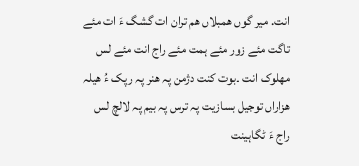انت. میر گوں ھمبلاں ھم تران ات گشگ ءَ ات مئے تاگت مئے زور مئے ہمت مئے راج انت مئے لس مھلوک انت ۔بوت کنت دژمن پہ ھنر پہ رپک ءُ ھیلہ ھزاراں توجیل بسازیت پہ ترس پہ بیم پہ لالچ لس راج ءَ ٹگاہینت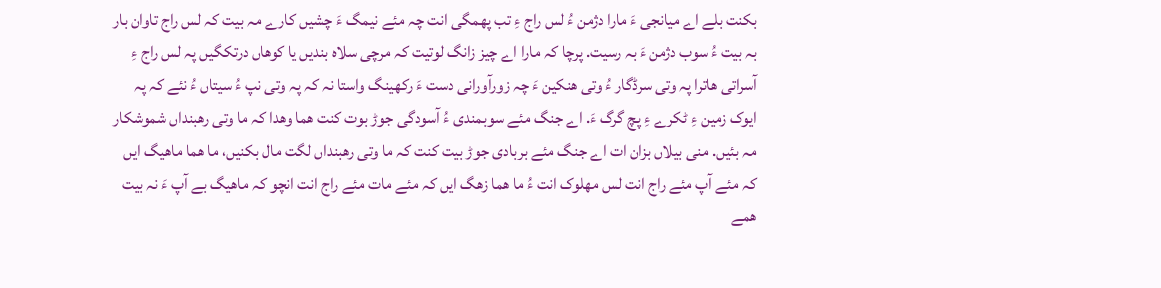بکنت بلے اے میانجی ءَ مارا دژمن ءُ لس راج ءِ تب پھمگی انت چہ مئے نیمگ ءَ چشیں کارے مہ بیت کہ لس راج تاوان بار بہ بیت ءُ سوب دژمن ءَ بہ رسیت. پرچا کہ مارا اے چیز زانگ لوتیت کہ مرچی سلاہ بندیں یا کوھاں درتکگیں پہ لس راج ءِ آسراتی ھاترا پہ وتی سرڈگار ءُ وتی ھنکین ءَ چہ زورآورانی دست ءَ رکھینگ واستا نہ کہ پہ وتی نپ ءُ سیتاں ءُ نئے کہ پہ ایوک زمین ءِ ٹکرے ءِ پچ گرگ ءَ. اے جنگ مئے سوبمندی ءُ آسودگی جوڑ بوت کنت ھما وھدا کہ ما وتی رھبنداں شموشکار مہ بئیں. منی بیلاں بزان ات اے جنگ مئے بربادی جوڑ بیت کنت کہ ما وتی رھبنداں لگت مال بکنیں، ما ھما ماھیگ ایں کہ مئے آپ مئے راج انت لس مھلوک انت ءُ ما ھما زھگ ایں کہ مئے مات مئے راج انت انچو کہ ماھیگ بے آپ ءَ نہ بیت ھمے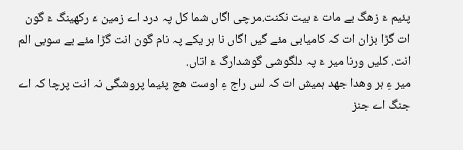پئیم ءَ زھگ بے مات ءَ بیت نکنت.مرچی اگاں شما کل پہ درد اے زمین ءَ رکھینگ ءَ گون ات گڑا بزان ات کہ کامیابی مئے گیں اگاں نا ہر یکے پہ نام گون انت گڑا مئے بے سوبی الم انت. کلیں ورنا میر ءَ پہ دلگوشی گوشدارگ ءَ اتاں.
میر ءِ ہر وھدا جھد ہمیش ات کہ لس راج ءِ اوست ھچ پئیما پروشگی نہ انت پرچا کہ اے جنگ اے جنز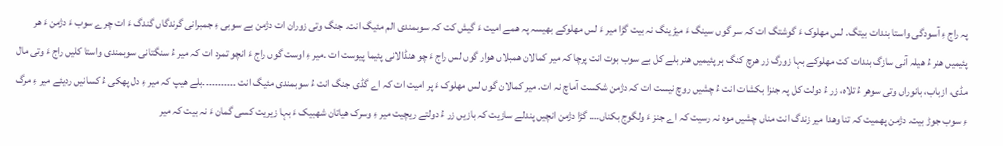پہ راج ءِ آسودگی واستا بندات بیتگ. لس مھلوک ءَ گوشتگ ات کہ سر گوں سینگ ءَ میڑینگ نہ بیت گڑا میر ءَ لس مھلوکے بھیسہ پہ ھمے امیت ءَ گیش کت کہ سوبمندی الم مئیگ انت. جنگ وتی زوران ات دژمن بے سوبی ءِ جمبرانی گرندگاں گندگ ءَ ات چرے سوب ءَ دژمن ءَ ھر پئیمیں ھنر ءُ ھیلہ آنی سازگ بندات کت مھلوکے بہا زورگ زر ھرچ کنگ ہر پئیمیں ھنر بلے کل بے سوب بوت انت پرچا کہ میر کمالان ھمبلاں ھوار گوں لس راج ءَ چو ھنڈالانی پئیما پیوست ات ۔میر ءِ اوست گوں راج ءَ انچو تمرد ات کہ میر ءُ سنگتانی سوبمندی واستا کلیں راج ءَ وتی مال مڈی، ازباب، بانوراں وتی سوھر ءُ تلاہ، زر ءُ دولت کل پہ جنزا بکشات انت ءُ چشیں روچ نیست ات کہ دژمن شکست آماچ نہ ات. میر کمالان گوں لس مھلوک ءَ پر امیت ات کہ اے گڈی جنگ انت ءُ سوبمندی مئیگ انت ۔۔۔۔۔۔۔۔۔۔۔بلے ھیپ کہ میر ءِ دل پھکی ءُ کسانیں ردیئے میر ءِ مرگ ءِ سوب جوڑ بیت. دژمن پھمیت کہ تنا وھدا میر زندگ انت مناں چشیں موہ نہ رسیت کہ اے جنز ءَ ولگوج بکناں…. گڑا دژمن انچیں پندلے سازیت کہ بازیں زر ءُ دولتے ریچیت میر ءِ وسرک ھیاتان شھبیک ءَ بہا زیریت کسی گمان ءَ نہ بیت کہ میر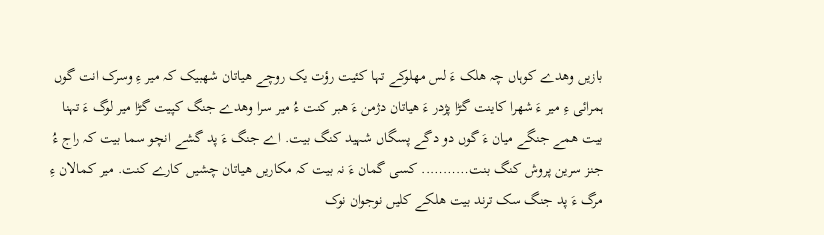بازیں وھدے کوہاں چہ ھلک ءَ لس مھلوکے تہا کئیت رؤت یک روچے ھیاتان شھبیک کہ میر ءِ وسرک انت گوں ہمرائی ءِ میر ءَ شھرا کاینت گڑا پژدر ءَ ھیاتان دژمن ءَ ھبر کنت ءُ میر سرا وھدے جنگ کپیت گڑا میر لوگ ءَ تہنا بیت ھمے جنگے میان ءَ گوں دو دگے پسگاں شہید کنگ بیت. اے جنگ ءَ پد گشے انچو سما بیت کہ راج ءُ جنز سرین پروش کنگ بنت……….. کسی گمان ءَ نہ بیت کہ مکاریں ھیاتان چشیں کارے کنت. میر کمالان ءِ مرگ ءَ پد جنگ سک ترند بیت ھلکے کلیں نوجوان نوک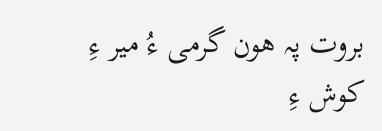بروت پہ ھون گرمی ءُ میر ءِ کوش ءِ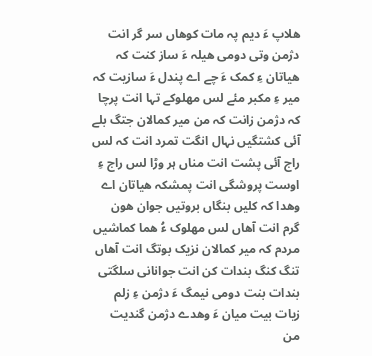ھلاپ ءَ دیم پہ مات کوھاں سر گر انت دژمن وتی دومی ھیلہ ءَ ساز کنت کہ ھیاتان ءِ کمک ءَ چے اے پندل ءَ سازیت کہ میر ءِ مکبر مئے لس مھلوکے تہا انت پرچا کہ دژمن زانت کہ من میر کمالان جتگ بلے آئی کشتگیں نہال انگت تمرد انت کہ لس راج آئی پشت انت مناں ہر وڑا لس راج ءِ اوست پروشگی انت پمشکہ ھیاتان اے وھدا کہ کلیں بنگاں بروتیں جوان ھون گرم انت آھاں لس مھلوک ءُ ھما کماشیں مردم کہ میر کمالان نزیک بوتگ انت آھاں تنگ کنگ بندات کن انت جوانانی سلگتی بندات بنت دومی نیمگ ءَ دژمن ءِ زلم زیات بیت میان ءَ وھدے دژمن گندیت من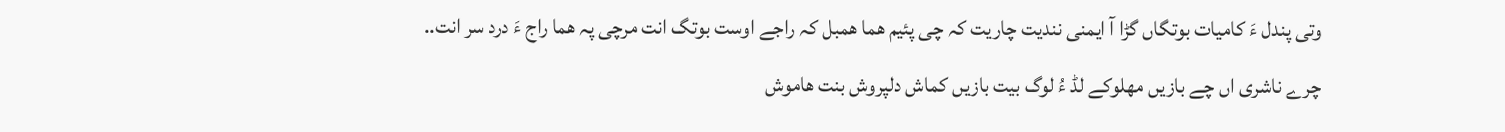وتی پندل ءَ کامیات بوتگاں گڑا آ ایمنی نندیت چاریت کہ چی پئیم ھما ھمبل کہ راجے اوست بوتگ انت مرچی پہ ھما راج ءَ درد سر انت.. چرے ناشری اں چے بازیں مھلوکے لڈ ءُ لوگ بیت بازیں کماش دلپروش بنت ھاموش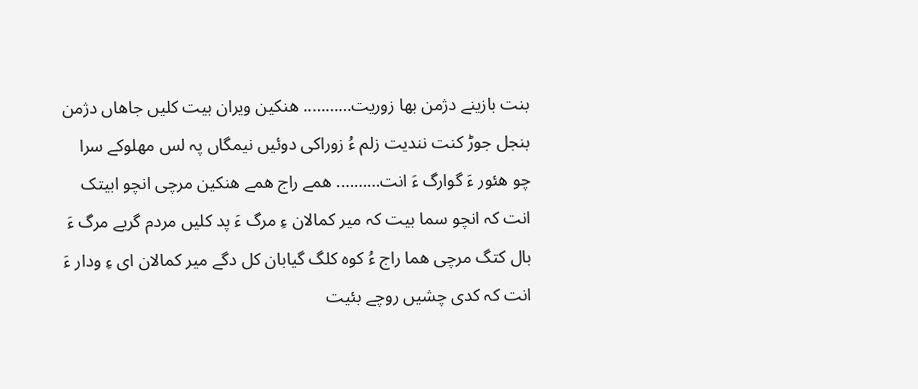بنت بازینے دژمن بھا زوریت……….. ھنکین ویران بیت کلیں جاھاں دژمن بنجل جوڑ کنت نندیت زلم ءُ زوراکی دوئیں نیمگاں پہ لس مھلوکے سرا چو ھئور ءَ گوارگ ءَ انت………. ھمے راج ھمے ھنکین مرچی انچو ابیتک انت کہ انچو سما بیت کہ میر کمالان ءِ مرگ ءَ پد کلیں مردم گریے مرگ ءَ بال کتگ مرچی ھما راج ءُ کوہ کلگ گیابان کل دگے میر کمالان ای ءِ ودار ءَ انت کہ کدی چشیں روچے بئیت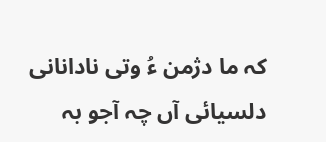کہ ما دژمن ءُ وتی نادانانی دلسیائی آں چہ آجو بہ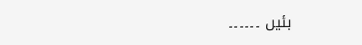بئیں ۔۔۔۔۔۔